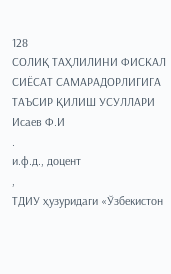128
СОЛИҚ ТАҲЛИЛИНИ ФИСКАЛ СИЁСАТ САМАРАДОРЛИГИГА
ТАЪСИР ҚИЛИШ УСУЛЛАРИ
Исаев Ф.И
.
и.ф.д., доцент
,
ТДИУ ҳузуридаги «Ўзбекистон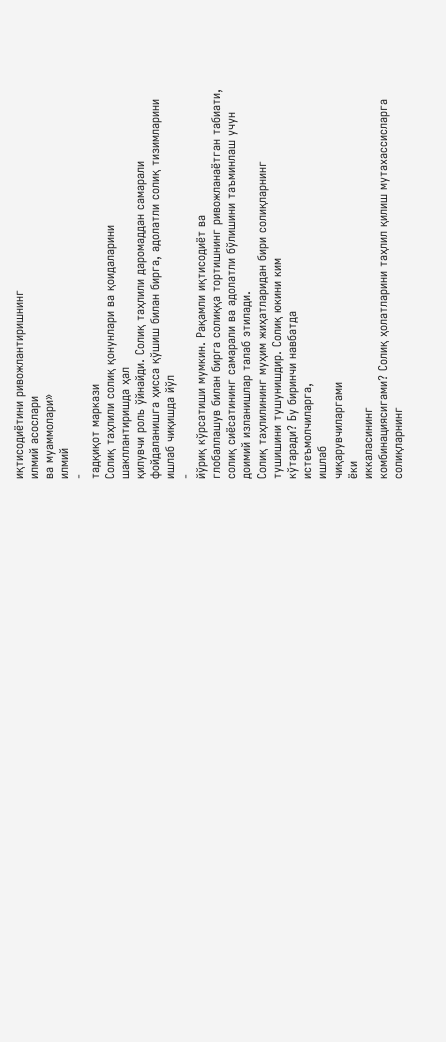иқтисодиётини ривожлантиришнинг
илмий асослари
ва муаммолари»
илмий
-
тадқиқот маркази
Солиқ таҳлили солиқ қонунлари ва қоидаларини
шакллантиришда ҳал
қилувчи роль ўйнайди. Солиқ таҳлили даромаддан самарали
фойдаланишга ҳисса қўшиш билан бирга, адолатли солиқ тизимларини
ишлаб чиқишда йўл
-
йўриқ кўрсатиши мумкин. Рақамли иқтисодиёт ва
глобаллашув билан бирга солиққа тортишнинг ривожланаётган табиати,
солиқ сиёсатининг самарали ва адолатли бўлишини таъминлаш учун
доимий изланишлар талаб этилади.
Солиқ таҳлилининг муҳим жиҳатларидан бири солиқларнинг
тушишини тушунишдир. Солиқ юкини ким
кўтаради? Бу биринчи навбатда
истеъмолчиларга,
ишлаб
чиқарувчиларгами
ёки
иккаласининг
комбинациясигами? Солиқ ҳолатларини таҳлил қилиш мутахассисларга
солиқларнинг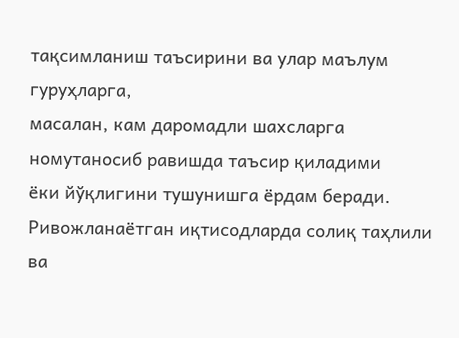тақсимланиш таъсирини ва улар маълум гуруҳларга,
масалан, кам даромадли шахсларга номутаносиб равишда таъсир қиладими
ёки йўқлигини тушунишга ёрдам беради.
Ривожланаётган иқтисодларда солиқ таҳлили ва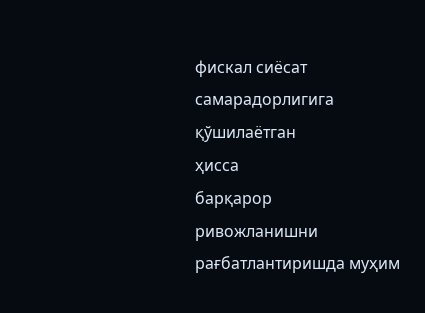фискал сиёсат
самарадорлигига
қўшилаётган
ҳисса
барқарор
ривожланишни
рағбатлантиришда муҳим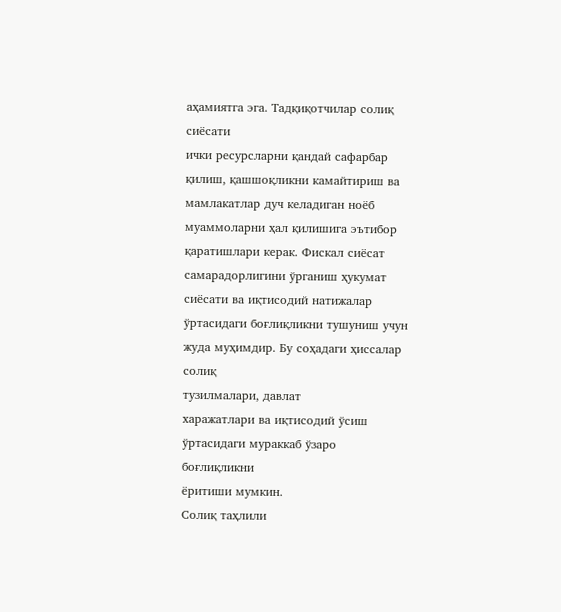аҳамиятга эга. Тадқиқотчилар солиқ сиёсати
ички ресурсларни қандай сафарбар қилиш, қашшоқликни камайтириш ва
мамлакатлар дуч келадиган ноёб муаммоларни ҳал қилишига эътибор
қаратишлари керак. Фискал сиёсат самарадорлигини ўрганиш ҳукумат
сиёсати ва иқтисодий натижалар ўртасидаги боғлиқликни тушуниш учун
жуда муҳимдир. Бу соҳадаги ҳиссалар
солиқ
тузилмалари, давлат
харажатлари ва иқтисодий ўсиш ўртасидаги мураккаб ўзаро боғлиқликни
ёритиши мумкин.
Солиқ таҳлили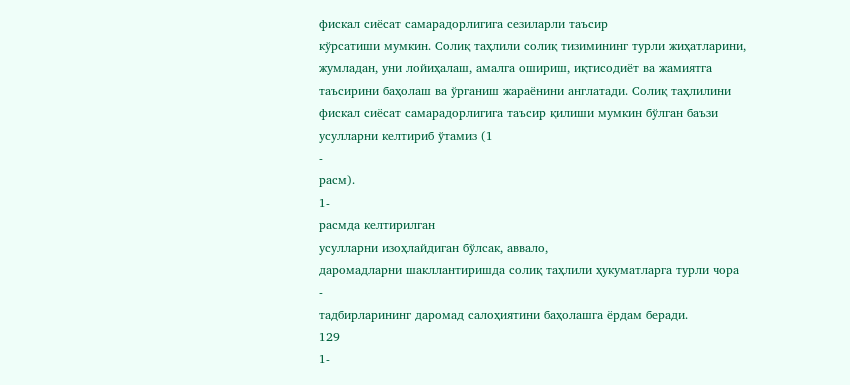фискал сиёсат самарадорлигига сезиларли таъсир
кўрсатиши мумкин. Солиқ таҳлили солиқ тизимининг турли жиҳатларини,
жумладан, уни лойиҳалаш, амалга ошириш, иқтисодиёт ва жамиятга
таъсирини баҳолаш ва ўрганиш жараёнини англатади. Солиқ таҳлилини
фискал сиёсат самарадорлигига таъсир қилиши мумкин бўлган баъзи
усулларни келтириб ўтамиз (1
-
расм).
1-
расмда келтирилган
усулларни изоҳлайдиган бўлсак, аввало,
даромадларни шакллантиришда солиқ таҳлили ҳукуматларга турли чора
-
тадбирларининг даромад салоҳиятини баҳолашга ёрдам беради.
129
1-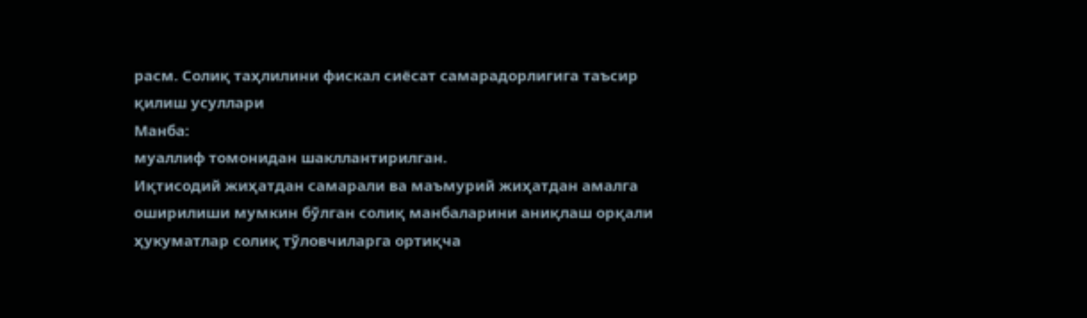расм. Солиқ таҳлилини фискал сиёсат самарадорлигига таъсир
қилиш усуллари
Манба:
муаллиф томонидан шакллантирилган.
Иқтисодий жиҳатдан самарали ва маъмурий жиҳатдан амалга
оширилиши мумкин бўлган солиқ манбаларини аниқлаш орқали
ҳукуматлар солиқ тўловчиларга ортиқча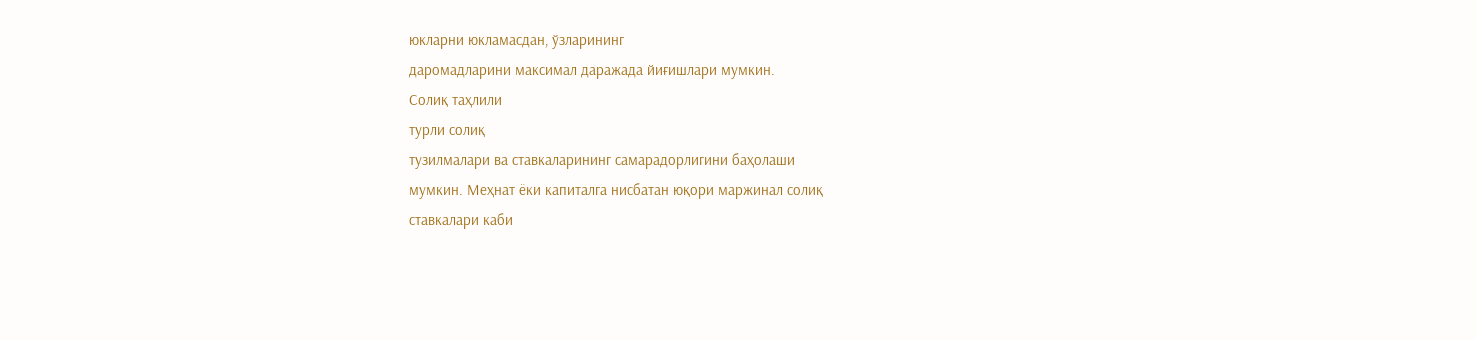юкларни юкламасдан, ўзларининг
даромадларини максимал даражада йиғишлари мумкин.
Солиқ таҳлили
турли солиқ
тузилмалари ва ставкаларининг самарадорлигини баҳолаши
мумкин. Меҳнат ёки капиталга нисбатан юқори маржинал солиқ
ставкалари каби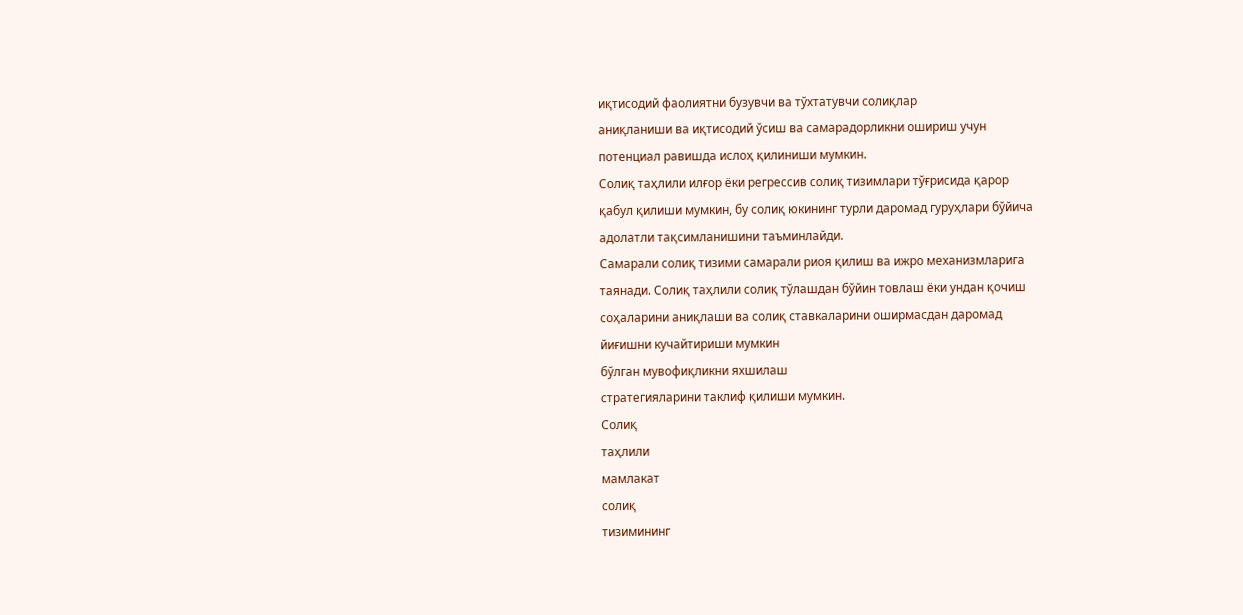иқтисодий фаолиятни бузувчи ва тўхтатувчи солиқлар
аниқланиши ва иқтисодий ўсиш ва самарадорликни ошириш учун
потенциал равишда ислоҳ қилиниши мумкин.
Солиқ таҳлили илғор ёки регрессив солиқ тизимлари тўғрисида қарор
қабул қилиши мумкин, бу солиқ юкининг турли даромад гуруҳлари бўйича
адолатли тақсимланишини таъминлайди.
Самарали солиқ тизими самарали риоя қилиш ва ижро механизмларига
таянади. Солиқ таҳлили солиқ тўлашдан бўйин товлаш ёки ундан қочиш
соҳаларини аниқлаши ва солиқ ставкаларини оширмасдан даромад
йиғишни кучайтириши мумкин
бўлган мувофиқликни яхшилаш
стратегияларини таклиф қилиши мумкин.
Солиқ
таҳлили
мамлакат
солиқ
тизимининг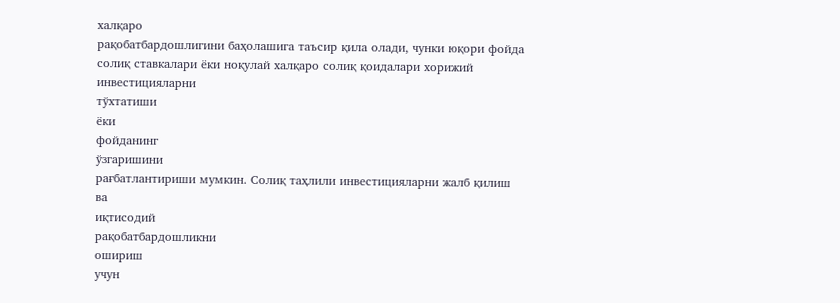халқаро
рақобатбардошлигини баҳолашига таъсир қила олади, чунки юқори фойда
солиқ ставкалари ёки ноқулай халқаро солиқ қоидалари хорижий
инвестицияларни
тўхтатиши
ёки
фойданинг
ўзгаришини
рағбатлантириши мумкин. Солиқ таҳлили инвестицияларни жалб қилиш
ва
иқтисодий
рақобатбардошликни
ошириш
учун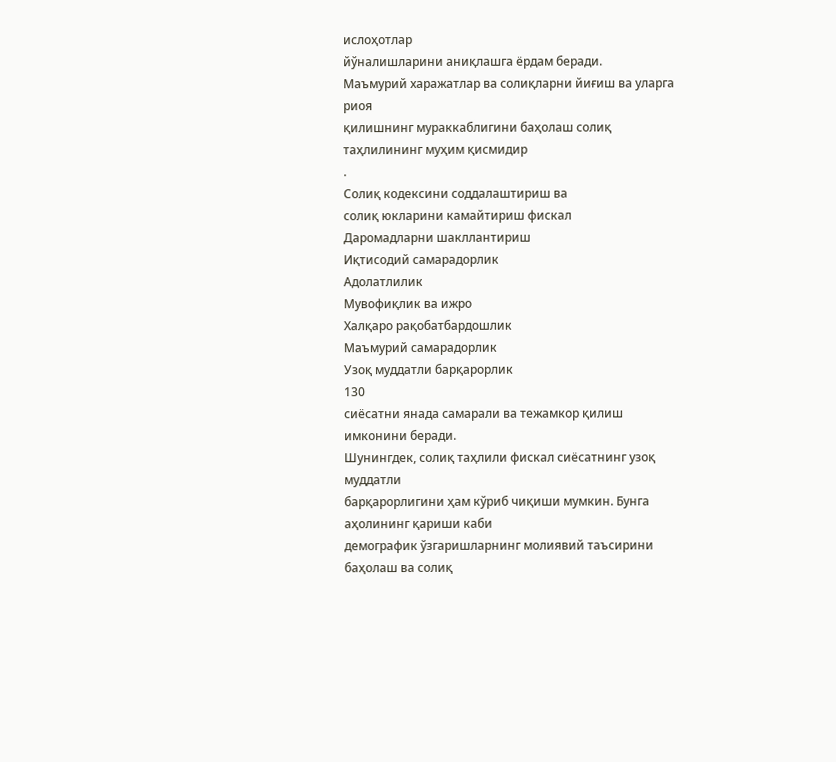ислоҳотлар
йўналишларини аниқлашга ёрдам беради.
Маъмурий харажатлар ва солиқларни йиғиш ва уларга риоя
қилишнинг мураккаблигини баҳолаш солиқ таҳлилининг муҳим қисмидир
.
Солиқ кодексини соддалаштириш ва
солиқ юкларини камайтириш фискал
Даромадларни шакллантириш
Иқтисодий самарадорлик
Адолатлилик
Мувофиқлик ва ижро
Халқаро рақобатбардошлик
Маъмурий самарадорлик
Узоқ муддатли барқарорлик
130
сиёсатни янада самарали ва тежамкор қилиш имконини беради.
Шунингдек, солиқ таҳлили фискал сиёсатнинг узоқ муддатли
барқарорлигини ҳам кўриб чиқиши мумкин. Бунга аҳолининг қариши каби
демографик ўзгаришларнинг молиявий таъсирини баҳолаш ва солиқ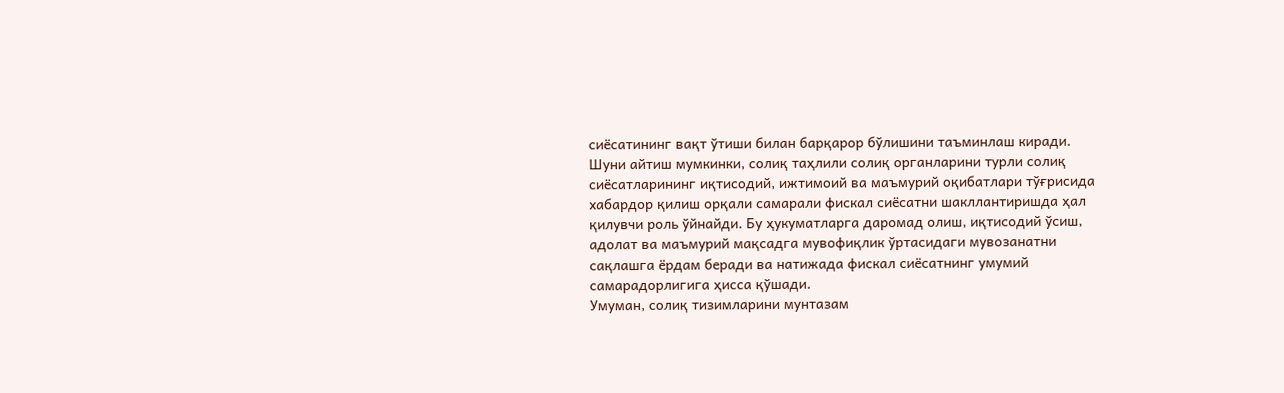сиёсатининг вақт ўтиши билан барқарор бўлишини таъминлаш киради.
Шуни айтиш мумкинки, солиқ таҳлили солиқ органларини турли солиқ
сиёсатларининг иқтисодий, ижтимоий ва маъмурий оқибатлари тўғрисида
хабардор қилиш орқали самарали фискал сиёсатни шакллантиришда ҳал
қилувчи роль ўйнайди. Бу ҳукуматларга даромад олиш, иқтисодий ўсиш,
адолат ва маъмурий мақсадга мувофиқлик ўртасидаги мувозанатни
сақлашга ёрдам беради ва натижада фискал сиёсатнинг умумий
самарадорлигига ҳисса қўшади.
Умуман, солиқ тизимларини мунтазам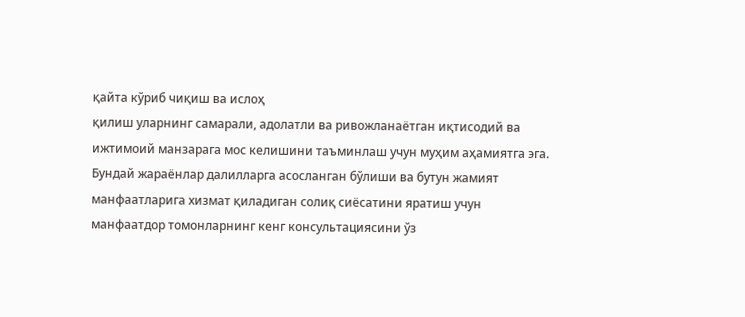қайта кўриб чиқиш ва ислоҳ
қилиш уларнинг самарали, адолатли ва ривожланаётган иқтисодий ва
ижтимоий манзарага мос келишини таъминлаш учун муҳим аҳамиятга эга.
Бундай жараёнлар далилларга асосланган бўлиши ва бутун жамият
манфаатларига хизмат қиладиган солиқ сиёсатини яратиш учун
манфаатдор томонларнинг кенг консультациясини ўз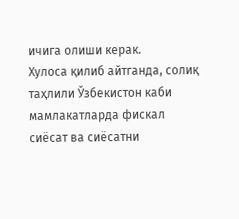ичига олиши керак.
Хулоса қилиб айтганда, солиқ таҳлили Ўзбекистон каби
мамлакатларда фискал сиёсат ва сиёсатни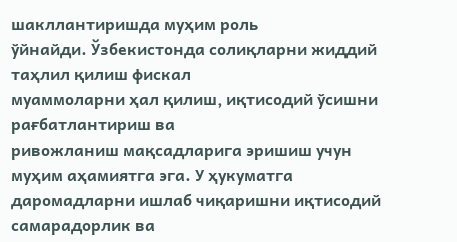шакллантиришда муҳим роль
ўйнайди. Ўзбекистонда солиқларни жиддий таҳлил қилиш фискал
муаммоларни ҳал қилиш, иқтисодий ўсишни рағбатлантириш ва
ривожланиш мақсадларига эришиш учун муҳим аҳамиятга эга. У ҳукуматга
даромадларни ишлаб чиқаришни иқтисодий самарадорлик ва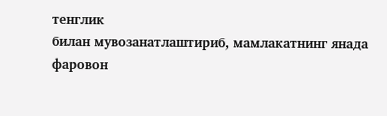тенглик
билан мувозанатлаштириб, мамлакатнинг янада фаровон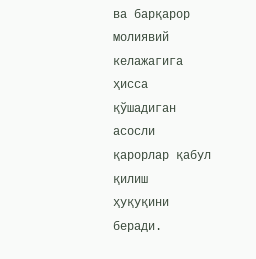ва барқарор
молиявий келажагига ҳисса қўшадиган асосли қарорлар қабул қилиш
ҳуқуқини беради.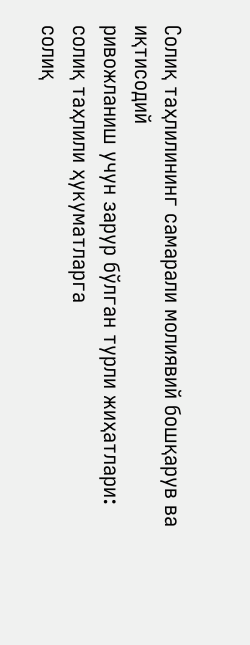Солиқ таҳлилининг самарали молиявий бошқарув ва иқтисодий
ривожланиш учун зарур бўлган турли жиҳатлари:
солиқ таҳлили ҳукуматларга
солиқ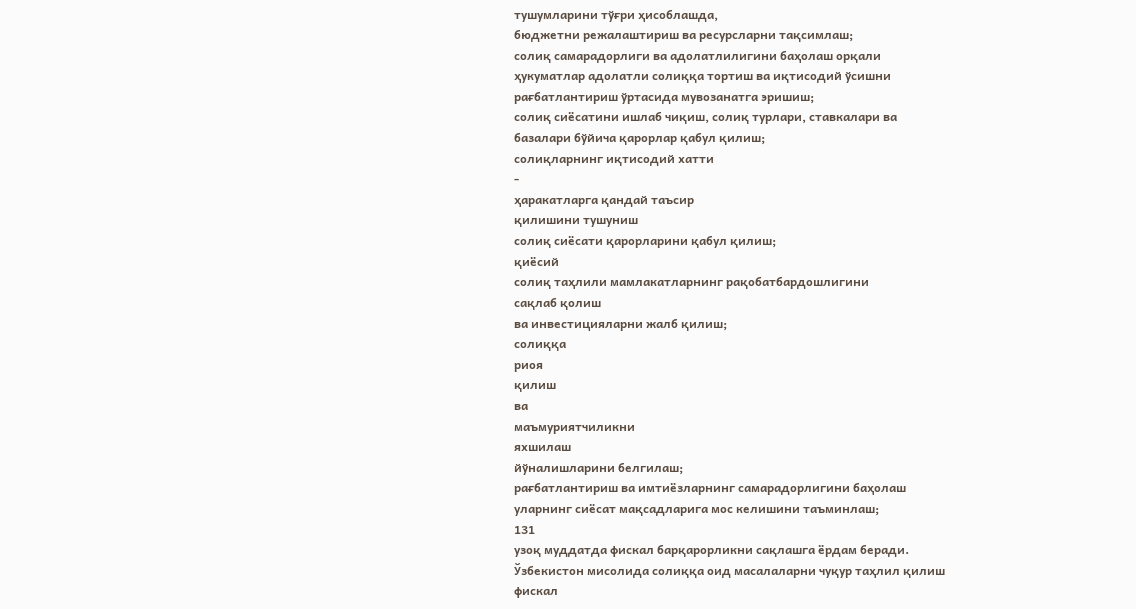тушумларини тўғри ҳисоблашда,
бюджетни режалаштириш ва ресурсларни тақсимлаш;
солиқ самарадорлиги ва адолатлилигини баҳолаш орқали
ҳукуматлар адолатли солиққа тортиш ва иқтисодий ўсишни
рағбатлантириш ўртасида мувозанатга эришиш;
солиқ сиёсатини ишлаб чиқиш, солиқ турлари, ставкалари ва
базалари бўйича қарорлар қабул қилиш;
солиқларнинг иқтисодий хатти
-
ҳаракатларга қандай таъсир
қилишини тушуниш
солиқ сиёсати қарорларини қабул қилиш;
қиёсий
солиқ таҳлили мамлакатларнинг рақобатбардошлигини
сақлаб қолиш
ва инвестицияларни жалб қилиш;
солиққа
риоя
қилиш
ва
маъмуриятчиликни
яхшилаш
йўналишларини белгилаш;
рағбатлантириш ва имтиёзларнинг самарадорлигини баҳолаш
уларнинг сиёсат мақсадларига мос келишини таъминлаш;
131
узоқ муддатда фискал барқарорликни сақлашга ёрдам беради.
Ўзбекистон мисолида солиққа оид масалаларни чуқур таҳлил қилиш
фискал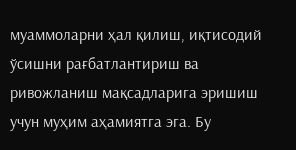муаммоларни ҳал қилиш, иқтисодий ўсишни рағбатлантириш ва
ривожланиш мақсадларига эришиш учун муҳим аҳамиятга эга. Бу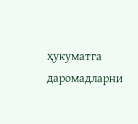ҳукуматга даромадларни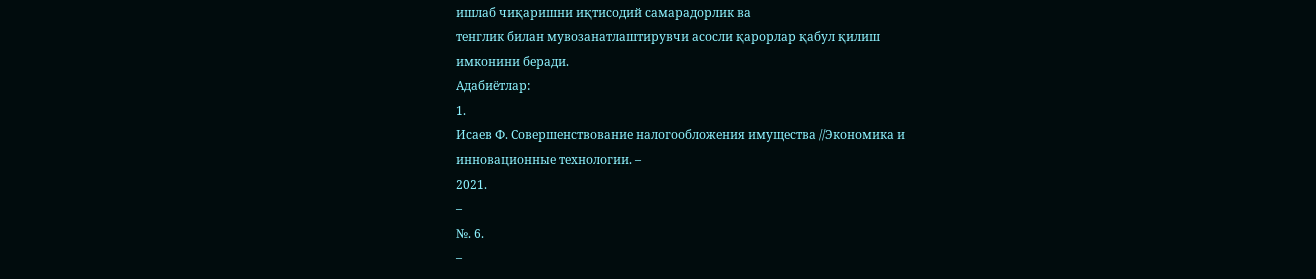ишлаб чиқаришни иқтисодий самарадорлик ва
тенглик билан мувозанатлаштирувчи асосли қарорлар қабул қилиш
имконини беради.
Адабиётлар:
1.
Исаев Ф. Совершенствование налогообложения имущества //Экономика и
инновационные технологии. –
2021.
–
№. 6.
–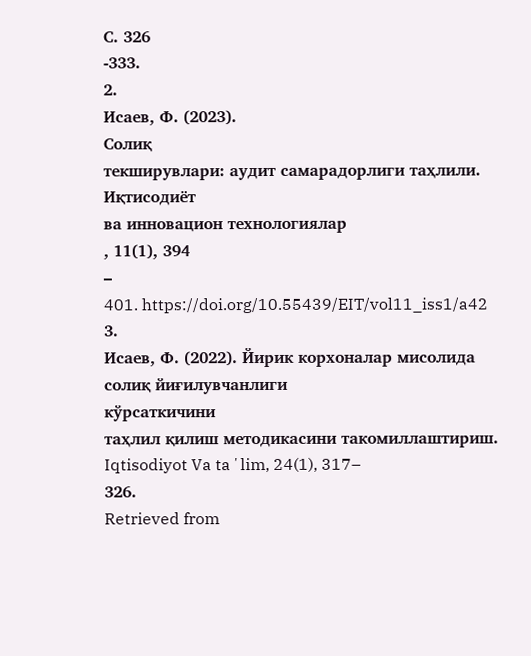С. 326
-333.
2.
Исаев, Ф. (2023).
Солиқ
текширувлари: аудит самарадорлиги таҳлили. Иқтисодиёт
ва инновацион технологиялар
, 11(1), 394
–
401. https://doi.org/10.55439/EIT/vol11_iss1/a42
3.
Исаев, Ф. (2022). Йирик корхоналар мисолида сoлиқ йиғилувчaнлиги
кўрcaткичини
таҳлил қилиш методикасини такомиллаштириш. Iqtisodiyot Va taʼlim, 24(1), 317–
326.
Retrieved from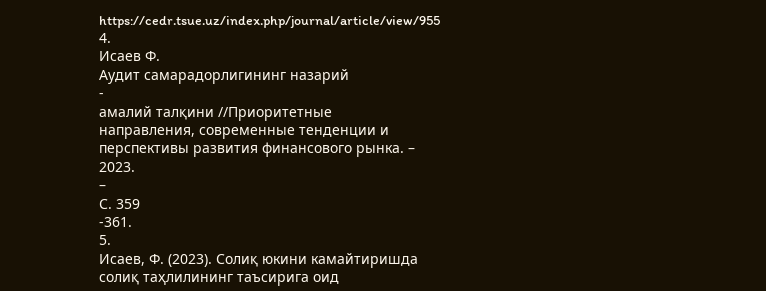https://cedr.tsue.uz/index.php/journal/article/view/955
4.
Исаев Ф.
Аудит самарадорлигининг назарий
-
амалий талқини //Приоритетные
направления, современные тенденции и перспективы развития финансового рынка. –
2023.
–
С. 359
-361.
5.
Исаев, Ф. (2023). Солиқ юкини камайтиришда солиқ таҳлилининг таъсирига оид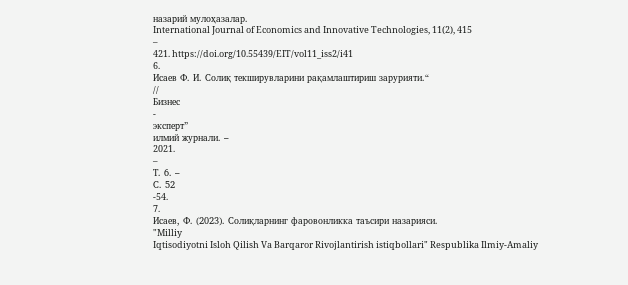назарий мулоҳазалар.
International Journal of Economics and Innovative Technologies, 11(2), 415
–
421. https://doi.org/10.55439/EIT/vol11_iss2/i41
6.
Исаев Ф. И. Солиқ текширувларини рақамлаштириш зарурияти.“
//
Бизнес
-
эксперт”
илмий журнали. –
2021.
–
Т. 6. –
С. 52
-54.
7.
Исаев, Ф. (2023). Солиқларнинг фаровонликка таъсири назарияси.
"Milliy
Iqtisodiyotni Isloh Qilish Va Barqaror Rivojlantirish istiqbollari" Respublika Ilmiy-Amaliy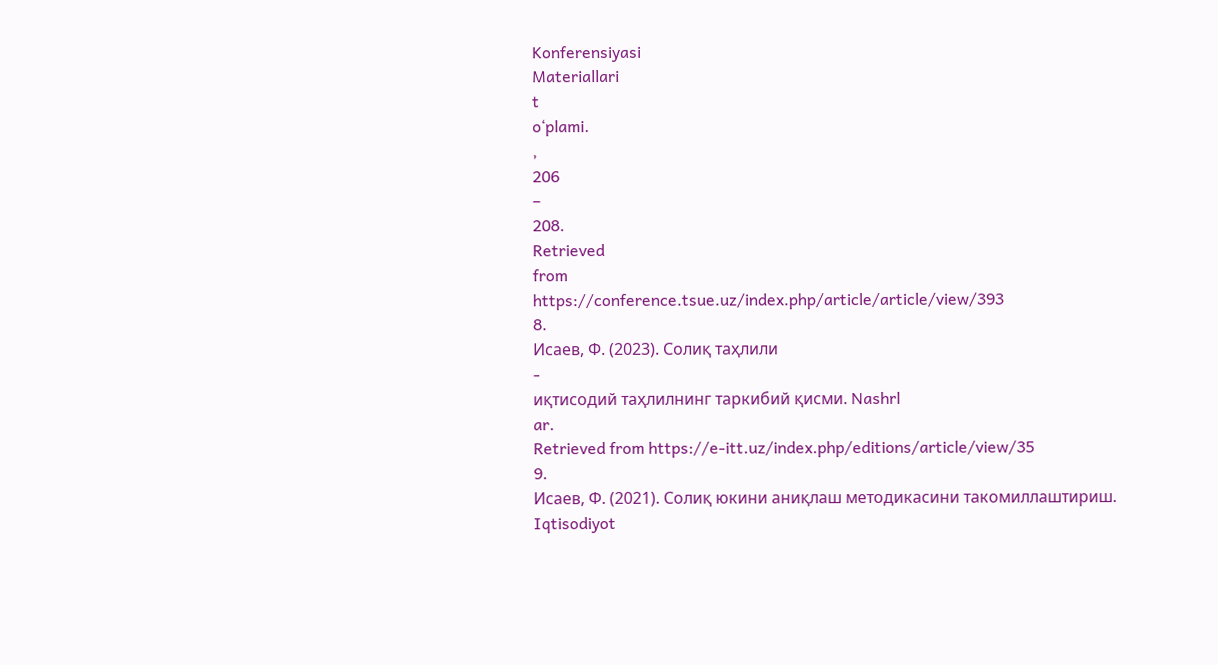Konferensiyasi
Materiallari
t
o‘plami.
,
206
–
208.
Retrieved
from
https://conference.tsue.uz/index.php/article/article/view/393
8.
Исаев, Ф. (2023). Сoлиқ тaҳлили
-
иқтисодий таҳлилнинг таркибий қисми. Nashrl
ar.
Retrieved from https://e-itt.uz/index.php/editions/article/view/35
9.
Исаев, Ф. (2021). Солиқ юкини аниқлаш методикасини тaкoмиллaштириш.
Iqtisodiyot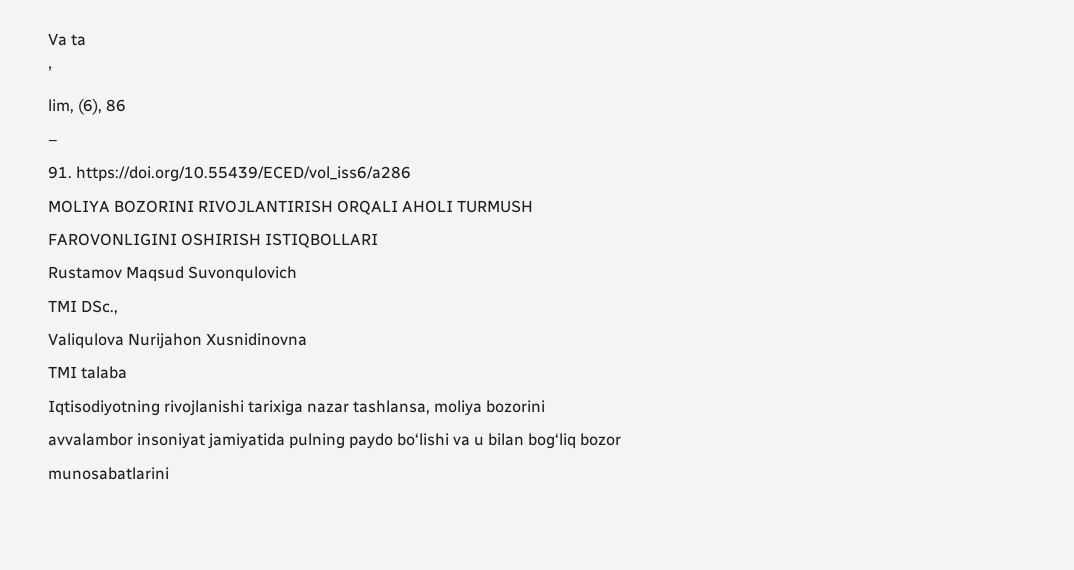Va ta
ʼ
lim, (6), 86
–
91. https://doi.org/10.55439/ECED/vol_iss6/a286
MOLIYA BOZORINI RIVOJLANTIRISH ORQALI AHOLI TURMUSH
FAROVONLIGINI OSHIRISH ISTIQBOLLARI
Rustamov Maqsud Suvonqulovich
TMI DSc.,
Valiqulova Nurijahon Xusnidinovna
TMI talaba
Iqtisodiyotning rivojlanishi tarixiga nazar tashlansa, moliya bozorini
avvalambor insoniyat jamiyatida pulning paydo bo‘lishi va u bilan bog‘liq bozor
munosabatlarini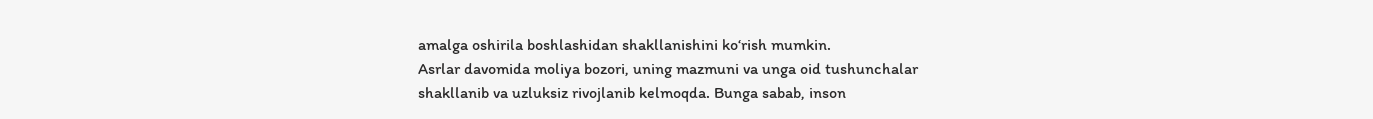amalga oshirila boshlashidan shakllanishini ko‘rish mumkin.
Asrlar davomida moliya bozori, uning mazmuni va unga oid tushunchalar
shakllanib va uzluksiz rivojlanib kelmoqda. Bunga sabab, inson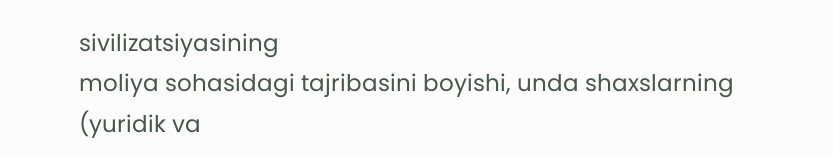sivilizatsiyasining
moliya sohasidagi tajribasini boyishi, unda shaxslarning (yuridik va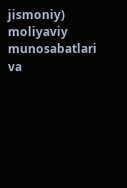jismoniy)
moliyaviy munosabatlari va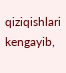qiziqishlari kengayib,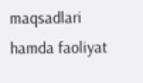maqsadlari hamda faoliyat